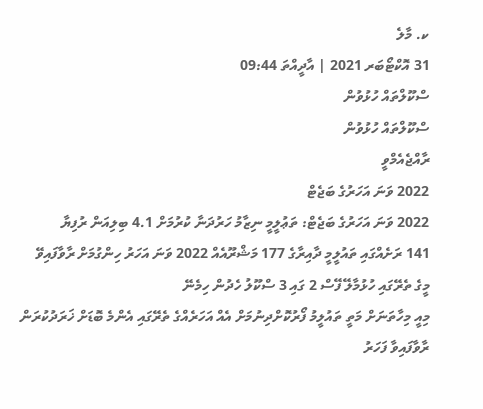ކ. މާލެ
31 އޮކްޓޯބަރ 2021 | އާދީއްތަ 09:44
ސްކޫލްތައް ހުޅުވުން
ސްކޫލްތައް ހުޅުވުން
ރާއްޖެއެމްވީ
2022 ވަނަ އަހަރުގެ ބަޖެޓް
2022 ވަނަ އަހަރުގެ ބަޖެޓް: ތަޢުލީމީ ނިޒާމު ހަރުދަނާ ކުރުމަށް 4.1 ބިލިއަން ރުފިޔާ
141 ރަށެއްގައި ތައުލީމީ ދާއިރާގެ 177 މަޝްރޫއެއް 2022 ވަނަ އަހަރު ހިންގުމަށް ރާވާފައިވޭ
މީގެ ތެރޭގައި ހުޅުމާލޭ ފޭސް 2 ގައި 3 ސްކޫލު ހެދުން ހިމެނޭ
މިއީ މިހާތަނަށް މަތީ ތައުލީމު ފޯރުކޮށްދިނުމަށް އެއް އަހަރެއްގެ ތެރޭގައި އެންމެ ބޮޑަށް ޚަރަދުކުރަން ރާވާފައިވާ ފަހަރު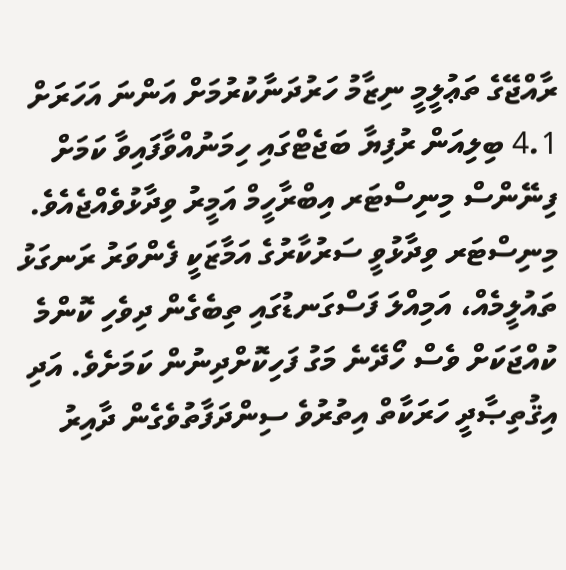ރާއްޖޭގެ ތަޢުލީމީ ނިޒާމު ހަރުދަނާކުރުމަށް އަންނަ އަހަރަށް 4.1 ބިލިއަން ރުފިޔާ ބަޖެޓްގައި ހިމަނުއްވާފައިވާ ކަމަށް ފިނޭންސް މިނިސްޓަރ އިބްރާހީމް އަމީރު ވިދާޅުވެއްޖެއެވެ.
މިނިސްޓަރ ވިދާޅުވީ ސަރުކާރުގެ އަމާޒަކީ ފެންވަރު ރަނގަޅު ތައުލީމެއް، އަމިއްލަ ފަސްގަނޑުގައި ތިބެގެން ދިވެހި ކޮންމެ ކުއްޖަކަށް ވެސް ހޯދޭނެ މަގު ފަހިކޮށްދިނުން ކަމަށެވެ. އަދި އިޤުތިޞާދީ ހަރަކާތް އިތުރުވެ ސިންދަފާތުވެގެން ދާއިރު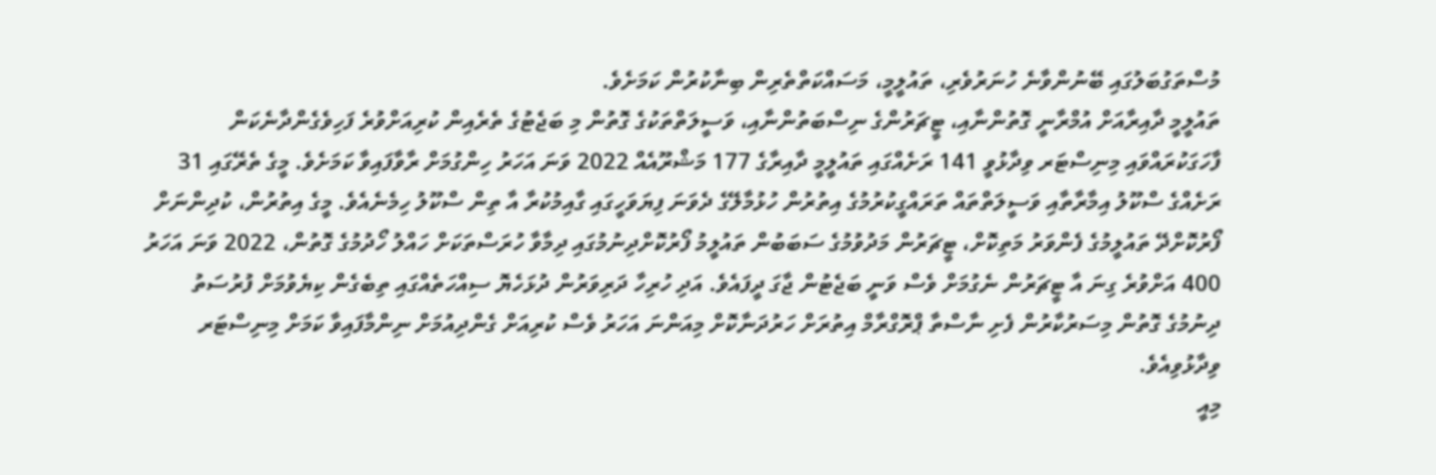މުސްތަގުބަލުގައި ބޭނުންވާނެ ހުނަރުވެރި، ތައުލީމީ، މަސައްކަތްތެރިން ބިނާކުރުން ކަމަށެވެ.
ތައުލީމީ ދާއިރާއަށް އުމްރާނީ ގޮތުންނާއި، ޓީޗަރުންގެ ނިސްބަތުންނާއި، ވަސީލަތްތަކުގެ ގޮތުން މި ބަޖެޓުގެ ތެރެއިން ކުރިއަށްވުރެ ފަހިވެގެންދާނެކަން ފާހަގަކުރައްވައި މިނިސްޓަރ ވިދާޅުވީ 141 ރަށެއްގައި ތައުލީމީ ދާއިރާގެ 177 މަޝްރޫއެއް 2022 ވަނަ އަހަރު ހިންގުމަށް ރާވާފައިވާ ކަމަށެވެ. މީގެ ތެރޭގައި 31 ރަށެއްގެ ސްކޫލު އިމާރާތާއި ވަސީލަތްތައް ތަރައްގީކުރުމުގެ އިތުރުން ހުޅުމާލޭގެ ދެވަނަ ފިޔަވަހީގައި ގާއިމުކުރާ އާ ތިން ސްކޫލު ހިމެނެއެވެ. މީގެ އިތުރުން، ކުދިންނަށް ފޯރުކޮށްދޭ ތައުލީމުގެ ފެންވަރު މަތިކޮށް، ޓީޗަރުން މަދުވުމުގެ ސަބަބުން ތައުލީމު ފޯރުކޮށްދިނުމުގައި ދިމާވާ ހުރަސްތަކަށް ހައްލު ހޯދުމުގެ ގޮތުން، 2022 ވަނަ އަހަރު 400 އަށްވުރެ ގިނަ އާ ޓީޗަރުން ނެގުމަށް ވެސް ވަނީ ބަޖެޓުން ޖާގަ ދީފައެވެ. އަދި ހުރިހާ ދަރިވަރުން ދުޅަހެޔޮ ސިއްހަތެއްގައި ތިބެގެން ކިޔެވުމަށް ފުރުސަތު ދިނުމުގެ ގޮތުން މިސަރުކާރުން ފެށި ނާސްތާ ޕްރޮގްރާމް އިތުރަށް ހަރުދަނާކޮށް މިއަންނަ އަހަރު ވެސް ކުރިއަށް ގެންދިއުމަށް ނިންމާފައިވާ ކަމަށް މިނިސްޓަރ ވިދާޅުވިއެވެ.
މިއީ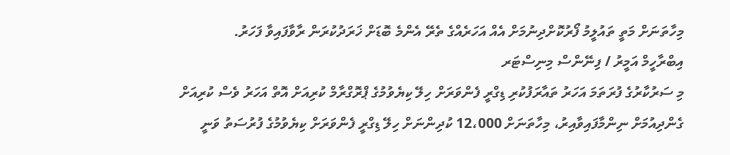މިހާތަނަށް މަތީ ތައުލީމު ފޯރުކޮށްދިނުމަށް އެއް އަހަރެއްގެ ތެރޭ އެންމެ ބޮޑަށް ޚަރަދުކުރަން ރާވާފައިވާ ފަހަރު.
އިބްރާހީމް އަމީރު / ފިނޭންސް މިނިސްޓަރ
މި ސަރުކާރުގެ ފުރަތަމަ އަހަރު ތައާރަފުކުރި ޑިގްރީ ފެންވަރަށް ހިލޭ ކިޔެވުމުގެ ޕްރޮގްރާމް ކުރިއަށް އޮތް އަހަރު ވެސް ކުރިއަށް ގެންދިއުމަށް ނިންމާފައިވާއިރު، މިހާތަނަށް 12،000 ކުދިންނަށް ހިލޭ ޑިގްރީ ފެންވަރަށް ކިޔެވުމުގެ ފުރުސަތު ވަނީ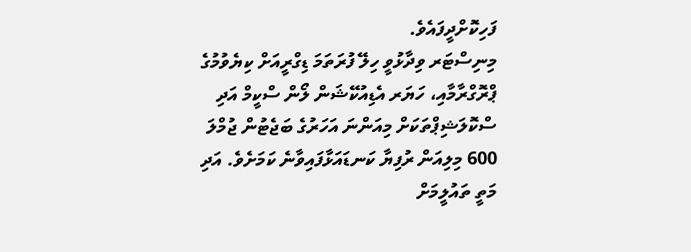ފަހިކޮށްދީފައެވެ.
މިނިސްޓަރ ވިދާޅުވީ ހިލޭ ފުރަތަމަ ޑިގްރީއަށް ކިޔެވުމުގެ ޕްރޮގްރާމާއި، ހަޔަރ އެޑިއުކޭޝަން ލޯން ސްކީމް އަދި ސްކޮލަޝިޕްތަކަށް މިއަންނަ އަހަރުގެ ބަޖެޓުން ޖުމްލަ 600 މިލިއަން ރުފިޔާ ކަނޑައަޅާފައިވާނެ ކަމަށެވެ. އަދި މަތީ ތައުލީމަށް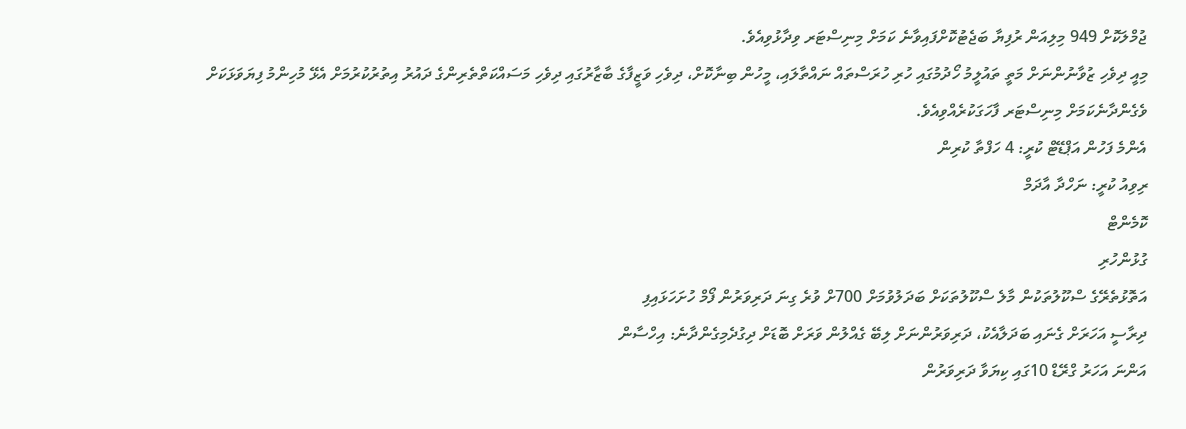ޖުމްލަކޮށް 949 މިލިއަން ރުފިޔާ ބަޖެޓުކޮށްފައިވާނެ ކަމަށް މިނިސްޓަރ ވިދާޅުވިއެވެ.
މިއީ ދިވެހި ޒުވާނުންނަށް މަތީ ތައުލީމު ހޯދުމުގައި ހުރި ހުރަސްތައް ނައްތާލައި، މީހުން ބިނާކޮށް، ދިވެހި ވަޒީފާގެ ބާޒާރުގައި ދިވެހި މަސައްކަތްތެރިންގެ ދައުރު އިތުރުކުރުމަށް އެޅޭ މުހިންމު ފިޔަވަޅަކަށް ވެގެންދާނެކަމަށް މިނިސްޓަރ ފާހަގަކުރެއްވިއެވެ.
އެންމެ ފަހުން އަޕްޑޭޓް ކުރީ: 4 ހަފްތާ ކުރިން
ރިވިއު ކުރީ: ނަހްދާ އާދަމް
ކޮމެންޓް
ގުޅުންހުރި
އަތޮޅުތެރޭގެ ސްކޫލުތަކުން މާލެ ސްކޫލުތަކަށް ބަދަލުވުމަށް 700ށް ވުރެ ގިނަ ދަރިވަރުން ފޯމް ހުށަހަޅައިފި
ދިރާސީ އަހަރަށް ގެނައި ބަދަލާއެކު، ދަރިވަރުންނަށް ލިބޭ ގެއްލުން ވަރަށް ބޮޑަށް ދިގުދެމިގެންދާނެ: އިހްސާން
އަންނަ އަހަރު ގްރޭޑް 10ގައި ކިޔަވާ ދަރިވަރުން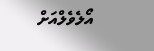އޯލެވެލްއަށް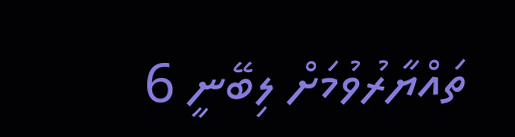ތައްޔާރުވުމަށް ލިބޭނީ 6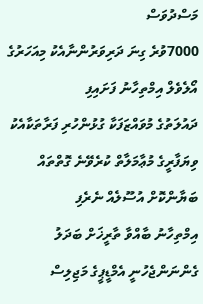މަސްދުވަސް
7000ވުރެ ގިނަ ދަރިވަރުންނާއެކު މިއަހަރުގެ އޯލެވެލް އިމްތިހާނު ފަށައިފި
ދައުލަތުގެ މުވައްޒަފަކާ ގުޅުންހުރި ފަރާތަކާއެކު ވިޔަފާރީގެ މުޢާމަލާތް ކުރެވޭނެ ގޮތްތައް ބަޔާންކޮށް އުސޫލެއް ނެރެފި
އިމްތިހާނު ބާއްވާ ތާރީޚަށް ބަދަލު ގެންނަންޖެހުނީ އެމްޑީޕީގެ މަޖިލިސް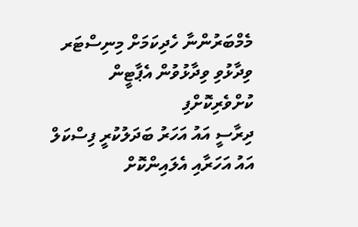މެމްބަރުންނާ ހެދިކަމަށް މިނިސްޓަރ ވިދާޅުވި ވިދާޅުވުން އެޕާޓީން ކުށްވެރިކޮށްފި
ދިރާސީ އައު އަހަރު ބަދަލުކުރީ ފިސްކަލް އައު އަހަރާއި އެލައިންކޮށް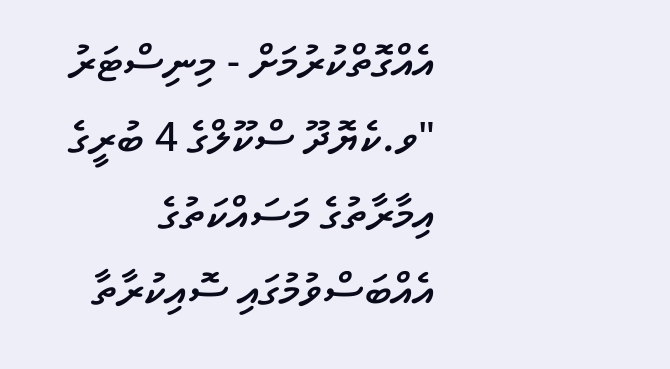އެއްގޮތްކުރުމަށް - މިނިސްޓަރު
"ވ.ކެޔޮދޫ ސްކޫލްގެ 4 ބުރީގެ އިމާރާތުގެ މަސައްކަތުގެ އެއްބަސްވުމުގައި ސޮއިކުރާތާ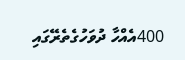400އެއްހާ ދުވަހުގެތެރޭގައި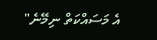އެ މަސައްކަތް ނިމޭނެ"